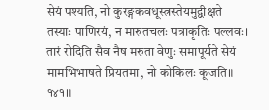सेयं पश्यति, नो कुरङ्गकवधूस्त्रस्तेयमुद्वीक्षते
तस्याः पाणिरयं, न मारुतचलः पत्राकृतिः पल्लवः।
तारं रोदिति सैव नैष मरुता वेणुः समापूर्यते सेयं मामभिभाषते प्रियतमा, नो कोकिलः कूजति॥ १४१॥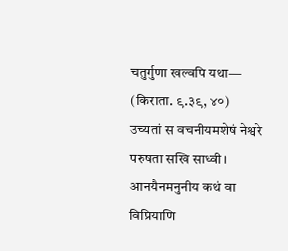चतुर्गुणा खल्वपि यथा— (किराता. ९.३९, ४०)
उच्यतां स वचनीयमशेषं नेश्वरे परुषता सखि साध्वी।
आनयैनमनुनीय कथं वा विप्रियाणि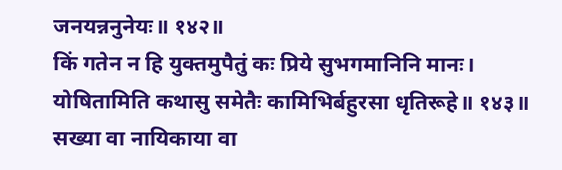जनयन्ननुनेयः॥ १४२॥
किं गतेन न हि युक्तमुपैतुं कः प्रिये सुभगमानिनि मानः।
योषितामिति कथासु समेतैः कामिभिर्बहुरसा धृतिरूहे॥ १४३॥
सख्या वा नायिकाया वा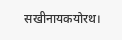सखीनायकयोरथ।